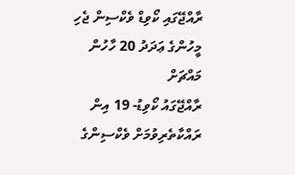ރާއްޖޭގައި ކޯވިޑް ވެކްސިން ޖެހި މީހުންގެ ޢަދަދު 20 ހާހުން މައްޗަށް
ރާއްޖޭގައު ކޯވިޑު- 19 އިން ރައްކާތެރިވުމަށް ވެކްސިންގެ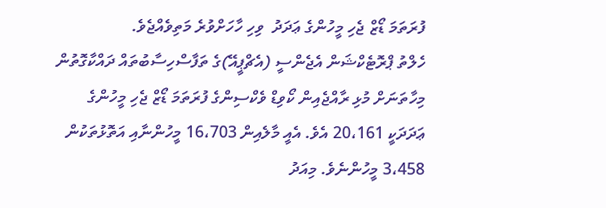ފުރަތަމަ ޑޯޒް ޖެހި މީހުންގެ ޢަދަދު  ވިހި ހާހަށްވުރެ މަތިވެއްޖެވެ.
ހެލްތު ޕްރޮޓެކްޝަން އެޖެންސީ (އެޗްޕީއޭ)ގެ ތަފާސްހިސާބުތައް ދައްކާގޮތުން މިހާތަނަށް މުޅި ރާއްޖެއިން ކޯވިޑް ވެކްސިންގެ ފުރަތަމަ ޑޯޒް ޖެހި މީހުންގެ ޢަދަދަކީ 20،161 އެވެ. އެއީ މާލެއިން 16،703 މީހުންނާއި އަތޮޅުތަކުން 3،458 މީހުންނެވެ. މިއަދު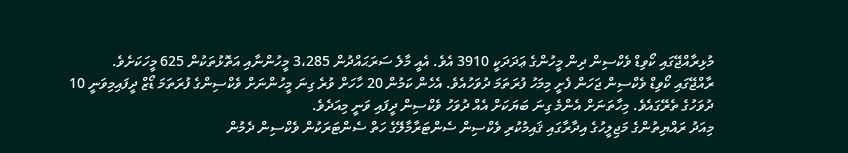މުޅިރާއްޖޭގައި ކޯވިޑް ވެކްސިން ދިން މީހުންގެ ޢަދަދަކީ 3910 އެވެ. އެއީ މާލެ ސަރަޙައްދުން 3،285 މީހުންނާއި އަތޮޅުތަކުން 625 މީހަކަށެވެ.
ރާއްޖޭގައި ކޯވިޑް ވެކްސިން ޖަހަން ފެށީ މިމަހު ފުރަތަމަ ދުވަހުއެވެ. އެހެން ކަމުން 20 ހާހަށް ވުރެ ގިނަ މީހުންނަށް ވެކްސިންގެ ފުރަތަމަ ޑޯޒް ދީފައިމިވަނީ 10 ދުވަހުގެ ތެރޭގައެވެ. މިހާތަނަށް އެންމެ ގިނަ ބަޔަކަށް އެއް ދުވަހު ވެކްސިން ދީފައި ވަނީ މިއަދެވެ.
މިއަދު ރައްޔިތުންގެ މަޖިލީހުގެ އިދާރާގައި ޤައިމުކުރި ވެކްސިން ސެންޓަރާމާލޭގެ ހަތް ސެންޓަރަކުން ވެކްސިން ދެމުން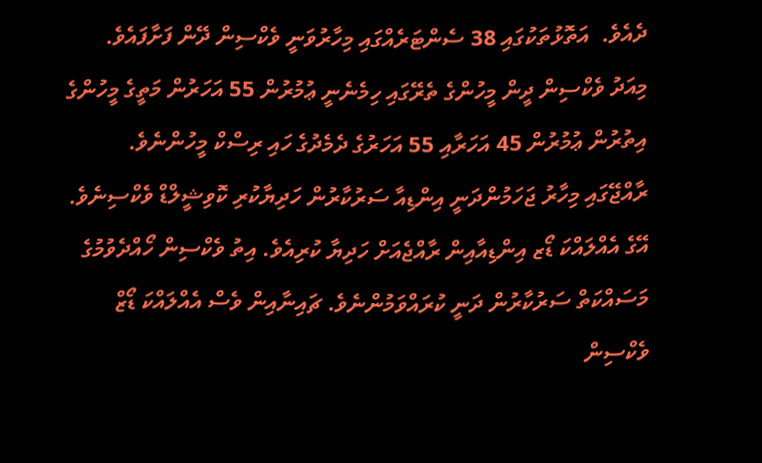ދެއެވެ.  އަތޮޅުތަކުގައި 38 ސެންޓަރެއްގައި މިހާރުވަނީ ވެކްސިން ދޭން ފަށާފައެވެ.  މިއަދު ވެކްސިން ދީން މީހުންގެ ތެރޭގައި ހިމެނެނީ ޢުމުރުން 55 އަހަރުން މަތީގެ މީހުންގެ އިތުރުން ޢުމުރުން 45 އަހަރާއި 55 އަހަރުގެ ދެމެދުގެ ހައި ރިސްކް މީހުންނެވެ.
ރާއްޖޭގައި މިހާރު ޖަހަމުންދަނީ އިންޑިއާ ސަރުކާރުން ހަދިޔާކުރި ކޮވިޝީލްޑް ވެކްސިނެވެ. އޭގެ އެއްލައްކަ ޑޯޒ އިންޑިއާއިން ރާއްޖެއަށް ހަދިޔާ ކުރިއެވެ. އިތު ވެކްސިން ހޯއްދެވުމުގެ މަސައްކަތް ސަރުކާރުން ދަނީ ކުރައްވަމުންނެވެ. ޗައިނާއިން ވެސް އެއްލައްކަ ޑޯޒް ވެކްސިން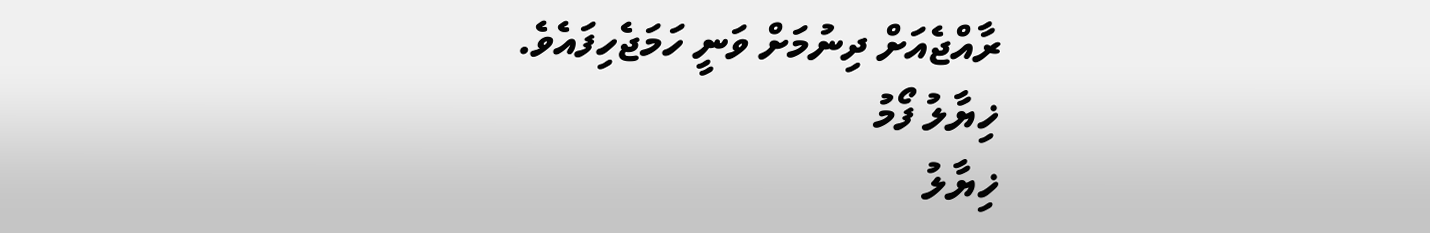ރާއްޖެއަށް ދިނުމަށް ވަނީ ހަމަޖެހިފައެވެ.
ޚިޔާލު ފޯމު
ޚިޔާލު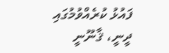ފައުޅު ކުރެއްވުމުގައި ދީނީ، ޤާނޫނީ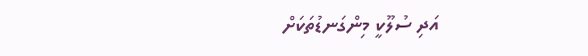އަދި ސުލޫކީ މިންގަނޑުތަކަށް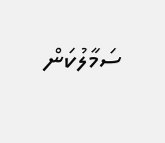ސަމާލުކަން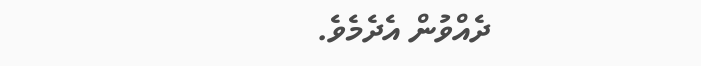ދެއްވުން އެދެމެވެ.